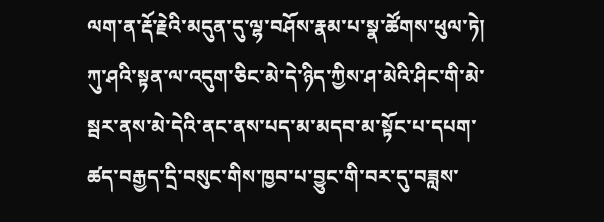ལག་ན་རྡོ་རྗེའི་མདུན་དུ་ལྷ་བཤོས་རྣམ་པ་སྣ་ཚོགས་ཕུལ་ཏེ། ཀུ་ཤའི་སྟན་ལ་འདུག་ཅིང་མེ་དེ་ཉིད་ཀྱིས་ཤ་མེའི་ཤིང་གི་མེ་སྦར་ནས་མེ་དེའི་ནང་ནས་པད་མ་མདབ་མ་སྟོང་པ་དཔག་ཚད་བརྒྱད་དྲི་བསུང་གིས་ཁྱབ་པ་བྱུང་གི་བར་དུ་བཟླས་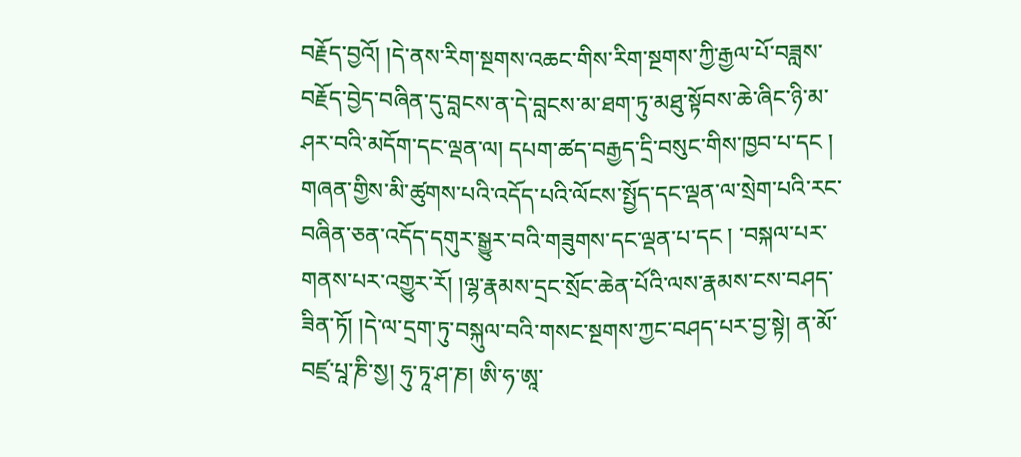བརྗོད་བྱའོ། །དེ་ནས་རིག་སྔགས་འཆང་གིས་རིག་སྔགས་ཀྱི་རྒྱལ་པོ་བཟླས་བརྗོད་བྱེད་བཞིན་དུ་བླངས་ན་དེ་བླངས་མ་ཐག་ཏུ་མཐུ་སྟོབས་ཆེ་ཞིང་ཉི་མ་ཤར་བའི་མདོག་དང་ལྡན་ལ། དཔག་ཚད་བརྒྱད་དྲི་བསུང་གིས་ཁྱབ་པ་དང ། གཞན་གྱིས་མི་ཚུགས་པའི་འདོད་པའི་ལོངས་སྤྱོད་དང་ལྡན་ལ་སྲེག་པའི་རང་བཞིན་ཅན་འདོད་དགུར་སྒྱུར་བའི་གཟུགས་དང་ལྡན་པ་དང ། ་བསྐལ་པར་གནས་པར་འགྱུར་རོ། །ལྷ་རྣམས་དྲང་སྲོང་ཆེན་པོའི་ལས་རྣམས་ངས་བཤད་ཟིན་ཏོ། །དེ་ལ་དྲག་ཏུ་བསྐུལ་བའི་གསང་སྔགས་ཀྱང་བཤད་པར་བྱ་སྟེ། ན་མོ་བཛྲ་པཱ་ཎི་སྱ། ཧུ་ཏཱ་ཤ་ཎ། ཨི་ཧ་ཨཱ་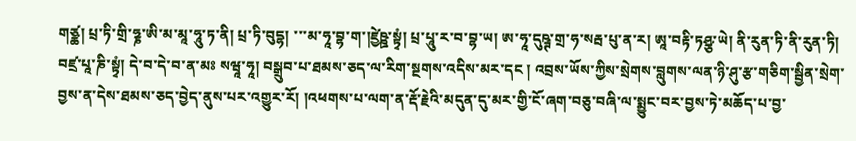གཙྪ། པྲ་ཏི་གྲི་ཧྞ་ཨི་མ་མཱ་ཧཱུ་ཏ་ནི། པྲ་ཏི་བུདྷ། ་་་མ་ཧཱ་བྷ་ག་།ཛྱེཥྛ་སྟྭཾ། པྲ་པཱུ་ར་བ་བྷ་ཡ། ཨ་ཧཱ་དུཥྚ་གྲ་ཧ་སརྦ་པུ་ན་ར། ཨཱ་བརྟི་ཏཤྩ་ཡེ། ནི་རུན་ཏི་ནི་རུན་ཏི། བཛྲ་པཱ་ཎི་སྟྭཾ། དེ་བ་དེ་བ་ན་མཿ སཝཱ་ཧཱ། བསྒྲུབ་པ་ཐམས་ཅད་ལ་རིག་སྔགས་འདིས་མར་དང ། འབྲས་ཡོས་ཀྱིས་སྲེགས་བླུགས་ལན་ཉི་ཤུ་རྩ་གཅིག་སྦྱིན་སྲེག་བྱས་ན་དེས་ཐམས་ཅད་བྱེད་ནུས་པར་འགྱུར་རོ། །འཕགས་པ་ལག་ན་རྡོ་རྗེའི་མདུན་དུ་མར་གྱི་ངོ་ཞག་བཅུ་བཞི་ལ་སྨྱུང་བར་བྱས་ཏེ་མཆོད་པ་བྱ་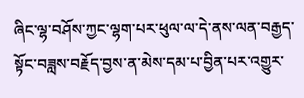ཞིང་ལྷ་བཤོས་ཀྱང་ལྷག་པར་ཕུལ་ལ་དེ་ནས་ལན་བརྒྱད་སྟོང་བཟླས་བརྗོད་བྱས་ན་མེས་དམ་པ་བྱིན་པར་འགྱུར་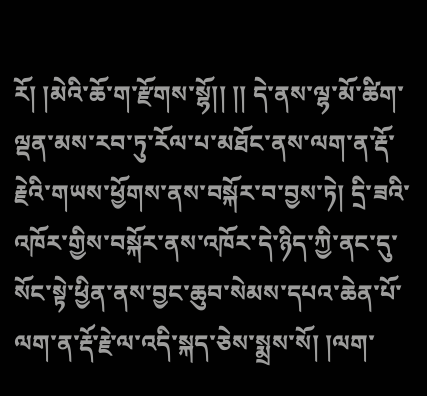རོ། །མེའི་ཆོ་ག་རྫོགས་སྷོ།། །། དེ་ནས་ལྷ་མོ་ཚིག་ལྡན་མས་རབ་ཏུ་རོལ་པ་མཐོང་ནས་ལག་ན་རྡོ་རྗེའི་གཡས་ཕྱོགས་ནས་བསྐོར་བ་བྱས་ཏེ། དྲི་ཟའི་འཁོར་གྱིས་བསྐོར་ནས་འཁོར་དེ་ཉིད་ཀྱི་ནང་དུ་སོང་སྟེ་ཕྱིན་ནས་བྱང་ཆུབ་སེམས་དཔའ་ཆེན་པོ་ལག་ན་རྡོ་རྗེ་ལ་འདི་སྐད་ཅེས་སྨྲས་སོ། །ལག་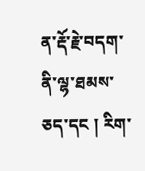ན་རྡོ་རྗེ་བདག་ནི་ལྷ་ཐམས་ཅད་དང ། རིག་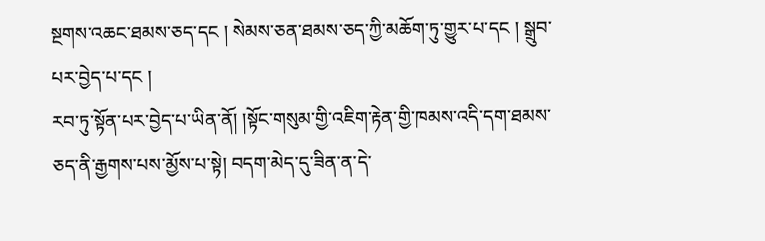སྔགས་འཆང་ཐམས་ཅད་དང ། སེམས་ཅན་ཐམས་ཅད་ཀྱི་མཆོག་ཏུ་གྱུར་པ་དང ། སྒྲུབ་པར་བྱེད་པ་དང །
རབ་ཏུ་སྟོན་པར་བྱེད་པ་ཡིན་ནོ། །སྟོང་གསུམ་གྱི་འཇིག་རྟེན་གྱི་ཁམས་འདི་དག་ཐམས་ཅད་ནི་རྒྱགས་པས་མྱོས་པ་སྟེ། བདག་མེད་དུ་ཟིན་ན་དེ་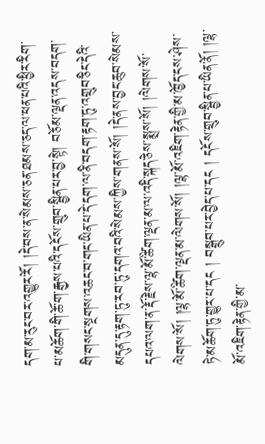དག་མ་རུང་བར་འགྱུར་རོ། །དེ་བས་ན་སེམས་ཅན་ཐམས་ཅད་ལ་ཕན་པའི་ཕྱིར་རིག་པ་མཆོག་གི་ཆོ་ག་རྒྱས་པའི་དངོས་གྲུབ་སྦྱིན་པར་བྱ་སྟེ། བཅོམ་ལྡན་འདས་བདག་གི་གསང་སྔགས་འཆང་བ་གང་ཡིན་པ་དེ་དག་ལ་ནི་བདག་རྟག་ཏུ་འགྲུབ་ཅིང་དེའི་མདུན་དུ་རྟག་ཏུ་རབ་ཏུ་དགའ་བའི་སེམས་ཀྱིས་གནས་སོ། །དེ་ནས་བྱང་ཆུབ་སེམས་དཔའ་ལག་ན་རྡོ་རྗེས་ལྷ་མོ་ཚིག་ལྡན་མ་ལ་འདི་སྐད་ཅེས་སྨྲས་སོ། །ལེགས་སོ་ལེགས་སོ། །ལྷ་མོ་ཚིག་ལྡན་མ་ལེགས་སོ། །ལྷ་མོ་འཇིག་རྟེན་གྱི་མ་ཁྱོད་ངས་ཤེས་ཏེ་མཆོག་ཏུ་གྱུར་པ་དང ། བསྒྲུབ་པར་བྱེད་པ་དང ། དངོས་གྲུབ་སྦྱིན་པ་ཡིན་ནོ། །ལྷ་མོ་འཇིག་རྟེན་གྱི་མ་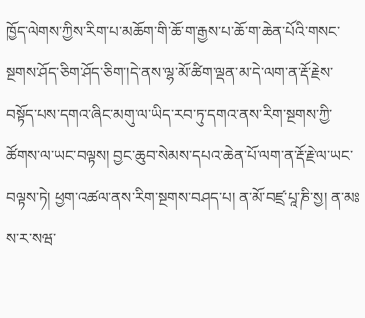ཁྱོད་ལེགས་ཀྱིས་རིག་པ་མཆོག་གི་ཆོ་ག་རྒྱས་པ་ཆོ་ག་ཆེན་པོའི་གསང་སྔགས་ཤོད་ཅིག་ཤོད་ཅིག་།དེ་ནས་ལྷ་མོ་ཚིག་ལྡན་མ་དེ་ལག་ན་རྡོ་རྗེས་བསྟོད་པས་དགའ་ཞིང་མགུ་ལ་ཡིད་རབ་ཏུ་དགའ་ནས་རིག་སྔགས་ཀྱི་ཚོགས་ལ་ཡང་བལྟས། བྱང་ཆུབ་སེམས་དཔའ་ཆེན་པོ་ལག་ན་རྡོ་རྗེ་ལ་ཡང་བལྟས་ཏེ། ཕྱག་འཚལ་ནས་རིག་སྔགས་བཤད་པ། ན་མོ་བཛྲ་པཱ་ཎི་སྱ། ན་མཿ ས་ར་སཝ་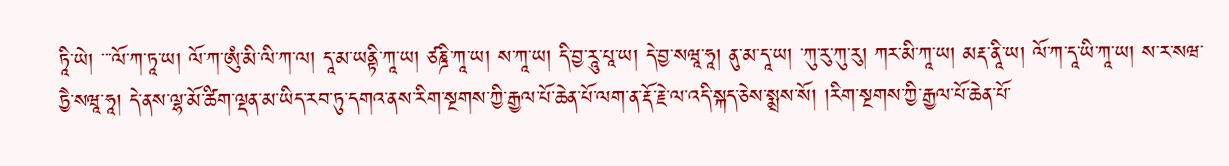ཏཱི་ཡེ། ་་་ལོ་ཀ་ཏཱ་ཡ། ལོ་ཀ་ཨུཾ་མི་ལི་ཀ་ལ། དཱ་མ་ཡནྟི་ཀཱ་ཡ། ཙཎྜི་ཀཱ་ཡ། ས་ཀཱ་ཡ། དི་བྱ་རཱུ་པཱ་ཡ། དེ་བྱ་སཝཱ་ཧཱ། ནུ་མ་དཱ་ཡ། ་ཀུ་རུ་ཀུ་རུ། ཀར་མི་ཀཱ་ཡ། མརྡ་ནཱི་ཡ། ལོ་ཀ་དཱ་ཡི་ཀཱ་ཡ། ས་ར་སཝ་ཏྱཻ་སཝཱ་ཧཱ། དེ་ནས་ལྷ་མོ་ཚིག་ལྡན་མ་ཡིད་རབ་ཏུ་དགའ་ནས་རིག་སྔགས་ཀྱི་རྒྱལ་པོ་ཆེན་པོ་ལག་ན་རྡོ་རྗེ་ལ་འདི་སྐད་ཅེས་སྨྲས་སོ། །རིག་སྔགས་ཀྱི་རྒྱལ་པོ་ཆེན་པོ་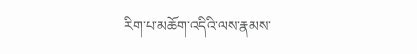རིག་པ་མཆོག་འདིའི་ལས་རྣམས་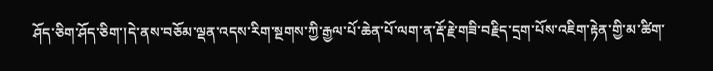ཤོད་ཅིག་ཤོད་ཅིག་།དེ་ནས་བཅོམ་ལྡན་འདས་རིག་སྔགས་ཀྱི་རྒྱལ་པོ་ཆེན་པོ་ལག་ན་རྡོ་རྗེ་གཟི་བརྗིད་དྲག་པོས་འཇིག་རྟེན་གྱི་མ་ཚིག་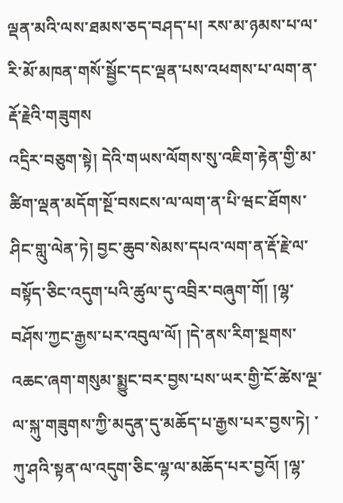ལྡན་མའི་ལས་ཐམས་ཅད་བཤད་པ། རས་མ་ཉམས་པ་ལ་རི་མོ་མཁན་གསོ་སྦྱོང་དང་ལྡན་པས་འཕགས་པ་ལག་ན་རྡོ་རྗེའི་གཟུགས
འདྲིར་བཅུག་སྟེ། དེའི་གཡས་ལོགས་སུ་འཇིག་རྟེན་གྱི་མ་ཚིག་ལྡན་མདོག་སྔོ་བསངས་ལ་ལག་ན་པི་ཝང་ཐོགས་ཤིང་གླུ་ལེན་ཏེ། བྱང་ཆུབ་སེམས་དཔའ་ལག་ན་རྡོ་རྗེ་ལ་བསྟོད་ཅིང་འདུག་པའི་ཚུལ་དུ་འབྲིར་བཞུག་གོ། །ལྷ་བཤོས་ཀྱང་རྒྱས་པར་འབུལ་ལོ། །དེ་ནས་རིག་སྔགས་འཆང་ཞག་གསུམ་སྨྱུང་བར་བྱས་པས་ཡར་གྱི་ངོ་ཚེས་ལྔ་ལ་སྐུ་གཟུགས་ཀྱི་མདུན་དུ་མཆོད་པ་རྒྱས་པར་བྱས་ཏེ། ་ཀུ་ཤའི་སྟན་ལ་འདུག་ཅིང་ལྷ་ལ་མཆོད་པར་བྱའོ། །ལྷ་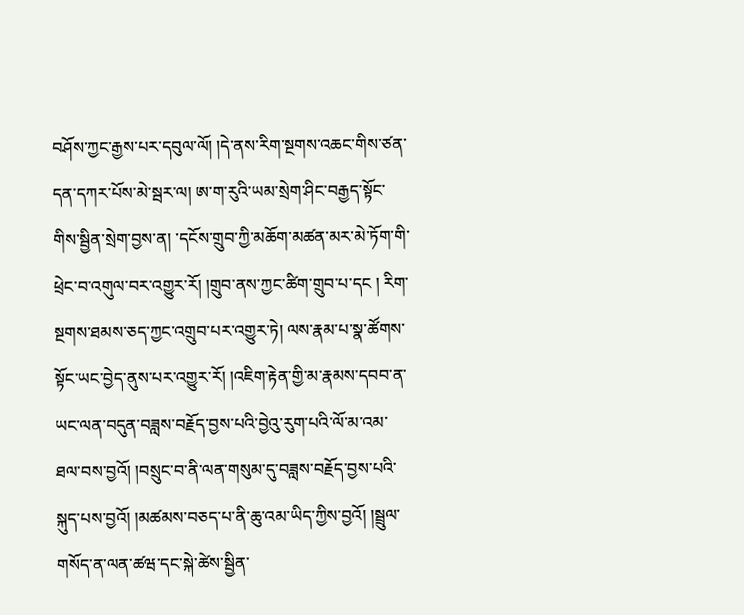བཤོས་ཀྱང་རྒྱས་པར་དབུལ་ལོ། །དེ་ནས་རིག་སྔགས་འཆང་གིས་ཙན་དན་དཀར་པོས་མེ་སྦར་ལ། ཨ་ག་རུའི་ཡམ་སྲེག་ཤིང་བརྒྱད་སྟོང་གིས་སྦྱིན་སྲེག་བྱས་ན། ་དངོས་གྲུབ་ཀྱི་མཆོག་མཚན་མར་མེ་ཏོག་གི་ཕྲེང་བ་འགུལ་བར་འགྱུར་རོ། །གྲུབ་ནས་ཀྱང་ཚིག་གྲུབ་པ་དང ། རིག་སྔགས་ཐམས་ཅད་ཀྱང་འགྲུབ་པར་འགྱུར་ཏེ། ལས་རྣམ་པ་སྣ་ཚོགས་སྟོང་ཡང་བྱེད་ནུས་པར་འགྱུར་རོ། །འཇིག་རྟེན་གྱི་མ་རྣམས་དབབ་ན་ཡང་ལན་བདུན་བཟླས་བརྗོད་བྱས་པའི་བྱེའུ་རུག་པའི་ལོ་མ་འམ་ཐལ་བས་བྱའོ། །བསྲུང་བ་ནི་ལན་གསུམ་དུ་བཟླས་བརྗོད་བྱས་པའི་སྐུད་པས་བྱའོ། །མཚམས་བཅད་པ་ནི་ཆུ་འམ་ཡིད་ཀྱིས་བྱའོ། །སྦྲུལ་གསོད་ན་ལན་ཚཝ་དང་སྐེ་ཚེས་སྦྱིན་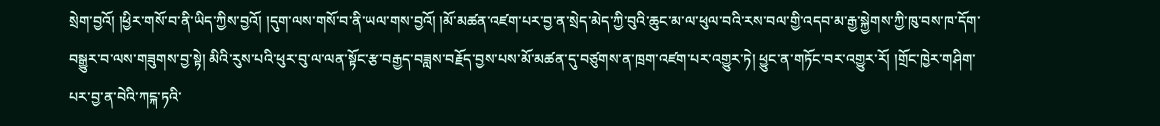སྲེག་བྱའོ། །ཕྱིར་གསོ་བ་ནི་ཡིད་ཀྱིས་བྱའོ། །དུག་ལས་གསོ་བ་ནི་ཡལ་གས་བྱའོ། །མོ་མཚན་འཛག་པར་བྱ་ན་སྲེད་མེད་ཀྱི་བུའི་ཆུང་མ་ལ་ཕུལ་བའི་རས་བལ་གྱི་འདབ་མ་རྒྱ་སྐྱེགས་ཀྱི་ཁུ་བས་ཁ་དོག་བསྒྱུར་བ་ལས་གཟུགས་བྱ་སྟེ། མིའི་རུས་པའི་ཕུར་བུ་ལ་ལན་སྟོང་རྩ་བརྒྱད་བཟླས་བརྗོད་བྱས་པས་མོ་མཚན་དུ་བཙུགས་ན་ཁྲག་འཛག་པར་འགྱུར་ཏེ། ཕྱུང་ན་གཏོང་བར་འགྱུར་རོ། །གྲོང་ཁྱེར་གཤིག་པར་བྱ་ན་བེའི་ཀངྐ་ཏའི་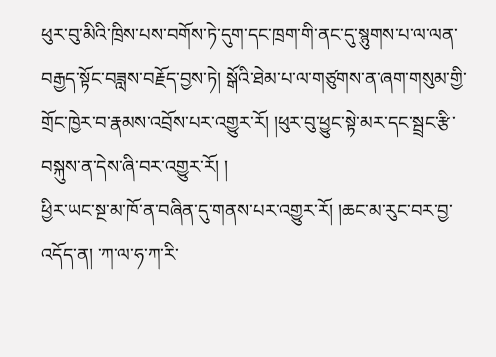ཕུར་བུ་མིའི་ཁྲིས་པས་བགོས་ཏེ་དུག་དང་ཁྲག་གི་ནང་དུ་སྙུགས་པ་ལ་ལན་བརྒྱད་སྟོང་བཟླས་བརྗོད་བྱས་ཏེ། སྒོའི་ཐེམ་པ་ལ་གཙུགས་ན་ཞག་གསུམ་གྱི་གྲོང་ཁྱེར་བ་རྣམས་འབྲོས་པར་འགྱུར་རོ། །ཕུར་བུ་ཕྱུང་སྟེ་མར་དང་སྦྲང་རྩི་བསྐུས་ན་དེས་ཞི་བར་འགྱུར་རོ། །
ཕྱིར་ཡང་སྔ་མ་ཁོ་ན་བཞིན་དུ་གནས་པར་འགྱུར་རོ། །ཆང་མ་རུང་བར་བྱ་འདོད་ན། ་ཀ་ལ་ཧ་ཀ་རི་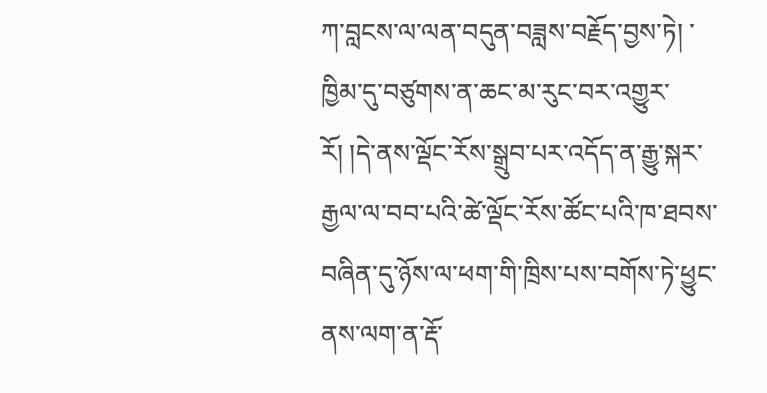ཀ་བླངས་ལ་ལན་བདུན་བཟླས་བརྗོད་བྱས་ཏེ། ་ཁྱིམ་དུ་བཙུགས་ན་ཆང་མ་རུང་བར་འགྱུར་རོ། །དེ་ནས་ལྡོང་རོས་སྒྲུབ་པར་འདོད་ན་རྒྱུ་སྐར་རྒྱལ་ལ་བབ་པའི་ཚེ་ལྡོང་རོས་ཚོང་པའི་ཁ་ཐབས་བཞིན་དུ་ཉོས་ལ་ཕག་གི་ཁྲིས་པས་བགོས་ཏེ་ཕྱུང་ནས་ལག་ན་རྡོ་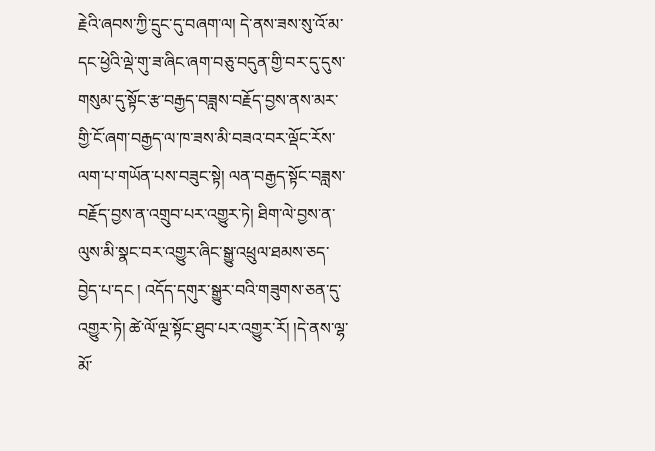རྗེའི་ཞབས་ཀྱི་དྲུང་དུ་བཞག་ལ། དེ་ནས་ཟས་སུ་འོ་མ་དང་ཕྱེའི་ལྡེ་གུ་ཟ་ཞིང་ཞག་བཅུ་བདུན་གྱི་བར་དུ་དུས་གསུམ་དུ་སྟོང་རྩ་བརྒྱད་བཟླས་བརྗོད་བྱས་ནས་མར་གྱི་ངོ་ཞག་བརྒྱད་ལ་ཁ་ཟས་མི་བཟའ་བར་ལྡོང་རོས་ལག་པ་གཡོན་པས་བཟུང་སྟེ། ལན་བརྒྱད་སྟོང་བཟླས་བརྗོད་བྱས་ན་འགྲུབ་པར་འགྱུར་ཏེ། ཐིག་ལེ་བྱས་ན་ལུས་མི་སྣང་བར་འགྱུར་ཞིང་སྒྱུ་འཕྲུལ་ཐམས་ཅད་བྱེད་པ་དང ། འདོད་དགུར་སྒྱུར་བའི་གཟུགས་ཅན་དུ་འགྱུར་ཏེ། ཚེ་ལོ་ལྔ་སྟོང་ཐུབ་པར་འགྱུར་རོ། །དེ་ནས་ལྷ་མོ་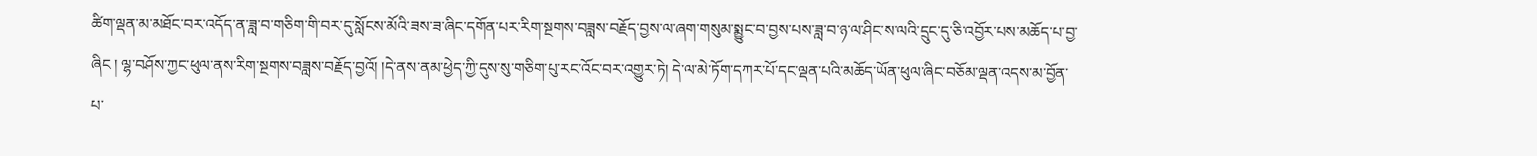ཚིག་ལྡན་མ་མཐོང་བར་འདོད་ན་ཟླ་བ་གཅིག་གི་བར་དུ་སློངས་མོའི་ཟས་ཟ་ཞིང་དགོན་པར་རིག་སྔགས་བཟླས་བརྗོད་བྱས་ལ་ཞག་གསུམ་སྨྱུང་བ་བྱས་པས་ཟླ་བ་ཉ་ལ་ཤིང་ས་ལའི་དྲུང་དུ་ཅི་འབྱོར་པས་མཆོད་པ་བྱ་ཞིང ། ལྷ་བཤོས་ཀྱང་ཕུལ་ནས་རིག་སྔགས་བཟླས་བརྗོད་བྱའོ། །དེ་ནས་ནམ་ཕྱེད་ཀྱི་དུས་སུ་གཅིག་པུ་རང་འོང་བར་འགྱུར་ཏེ། དེ་ལ་མེ་ཏོག་དཀར་པོ་དང་ལྡན་པའི་མཆོད་ཡོན་ཕུལ་ཞིང་བཅོམ་ལྡན་འདས་མ་བྱོན་པ་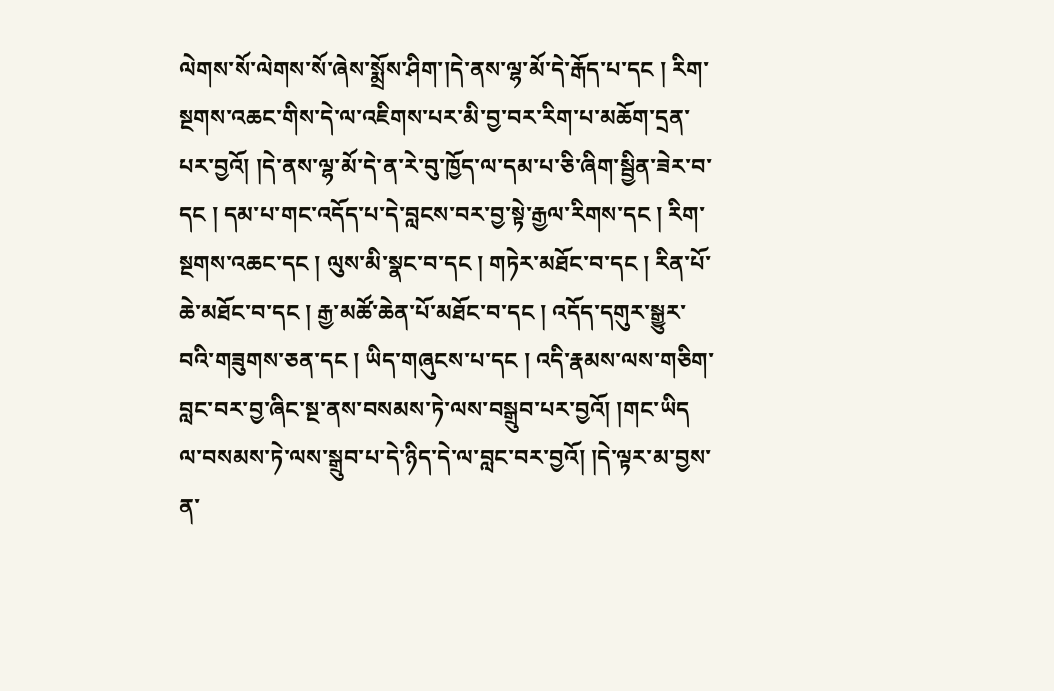ལེགས་སོ་ལེགས་སོ་ཞེས་སྨྲོས་ཤིག་།དེ་ནས་ལྷ་མོ་དེ་རྒོད་པ་དང ། རིག་སྔགས་འཆང་གིས་དེ་ལ་འཇིགས་པར་མི་བྱ་བར་རིག་པ་མཆོག་དྲན་པར་བྱའོ། །དེ་ནས་ལྷ་མོ་དེ་ན་རེ་བུ་ཁྱོད་ལ་དམ་པ་ཅི་ཞིག་སྦྱིན་ཟེར་བ་དང ། དམ་པ་གང་འདོད་པ་དེ་བླངས་བར་བྱ་སྟེ་རྒྱལ་རིགས་དང ། རིག་སྔགས་འཆང་དང ། ལུས་མི་སྣང་བ་དང ། གཏེར་མཐོང་བ་དང ། རིན་པོ་ཆེ་མཐོང་བ་དང ། རྒྱ་མཚོ་ཆེན་པོ་མཐོང་བ་དང ། འདོད་དགུར་སྒྱུར་བའི་གཟུགས་ཅན་དང ། ཡིད་གཞུངས་པ་དང ། འདི་རྣམས་ལས་གཅིག་བླང་བར་བྱ་ཞིང་སྔ་ནས་བསམས་ཏེ་ལས་བསྒྲུབ་པར་བྱའོ། །གང་ཡིད
ལ་བསམས་ཏེ་ལས་སྒྲུབ་པ་དེ་ཉིད་དེ་ལ་བླང་བར་བྱའོ། །དེ་ལྟར་མ་བྱས་ན་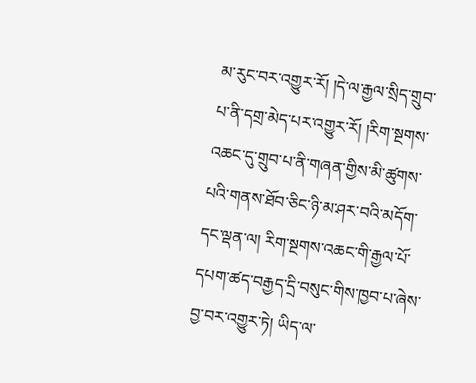མ་རུང་བར་འགྱུར་རོ། །དེ་ལ་རྒྱལ་སྲིད་གྲུབ་པ་ནི་དགྲ་མེད་པར་འགྱུར་རོ། །རིག་སྔགས་འཆང་དུ་གྲུབ་པ་ནི་གཞན་གྱིས་མི་ཚུགས་པའི་གནས་ཐོབ་ཅིང་ཉི་མ་ཤར་བའི་མདོག་དང་ལྡན་ལ། རིག་སྔགས་འཆང་གི་རྒྱལ་པོ་དཔག་ཚད་བརྒྱད་དྲི་བསུང་གིས་ཁྱབ་པ་ཞེས་བྱ་བར་འགྱུར་ཏེ། ཡིད་ལ་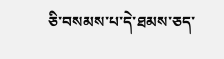ཅི་བསམས་པ་དེ་ཐམས་ཅད་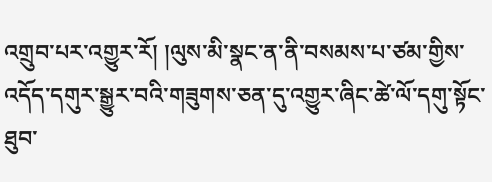འགྲུབ་པར་འགྱུར་རོ། །ལུས་མི་སྣང་ན་ནི་བསམས་པ་ཙམ་གྱིས་འདོད་དགུར་སྒྱུར་བའི་གཟུགས་ཅན་དུ་འགྱུར་ཞིང་ཚེ་ལོ་དགུ་སྟོང་ཐུབ་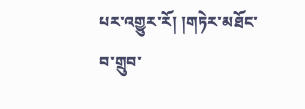པར་འགྱུར་རོ། །གཏེར་མཐོང་བ་གྲུབ་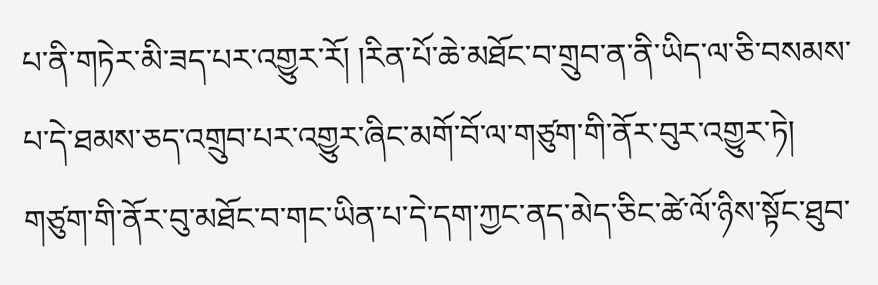པ་ནི་གཏེར་མི་ཟད་པར་འགྱུར་རོ། །རིན་པོ་ཆེ་མཐོང་བ་གྲུབ་ན་ནི་ཡིད་ལ་ཅི་བསམས་པ་དེ་ཐམས་ཅད་འགྲུབ་པར་འགྱུར་ཞིང་མགོ་བོ་ལ་གཙུག་གི་ནོར་བུར་འགྱུར་ཏེ། གཙུག་གི་ནོར་བུ་མཐོང་བ་གང་ཡིན་པ་དེ་དག་ཀྱང་ནད་མེད་ཅིང་ཚེ་ལོ་ཉིས་སྟོང་ཐུབ་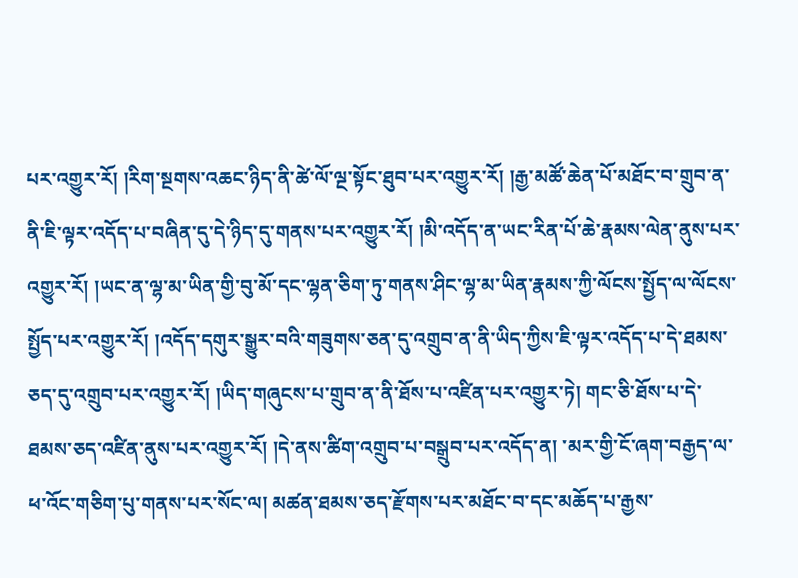པར་འགྱུར་རོ། །རིག་སྔགས་འཆང་ཉིད་ནི་ཚེ་ལོ་ལྔ་སྟོང་ཐུབ་པར་འགྱུར་རོ། །རྒྱ་མཚོ་ཆེན་པོ་མཐོང་བ་གྲུབ་ན་ནི་ཇི་ལྟར་འདོད་པ་བཞིན་དུ་དེ་ཉིད་དུ་གནས་པར་འགྱུར་རོ། །མི་འདོད་ན་ཡང་རིན་པོ་ཆེ་རྣམས་ལེན་ནུས་པར་འགྱུར་རོ། །ཡང་ན་ལྷ་མ་ཡིན་གྱི་བུ་མོ་དང་ལྷན་ཅིག་ཏུ་གནས་ཤིང་ལྷ་མ་ཡིན་རྣམས་ཀྱི་ལོངས་སྤྱོད་ལ་ལོངས་སྤྱོད་པར་འགྱུར་རོ། །འདོད་དགུར་སྒྱུར་བའི་གཟུགས་ཅན་དུ་འགྲུབ་ན་ནི་ཡིད་ཀྱིས་ཇི་ལྟར་འདོད་པ་དེ་ཐམས་ཅད་དུ་འགྲུབ་པར་འགྱུར་རོ། །ཡིད་གཞུངས་པ་གྲུབ་ན་ནི་ཐོས་པ་འཛིན་པར་འགྱུར་ཏེ། གང་ཅི་ཐོས་པ་དེ་ཐམས་ཅད་འཛིན་ནུས་པར་འགྱུར་རོ། །དེ་ནས་ཚིག་འགྲུབ་པ་བསྒྲུབ་པར་འདོད་ན། ་མར་གྱི་ངོ་ཞག་བརྒྱད་ལ་ཕ་འོང་གཅིག་པུ་གནས་པར་སོང་ལ། མཚན་ཐམས་ཅད་རྫོགས་པར་མཐོང་བ་དང་མཆོད་པ་རྒྱས་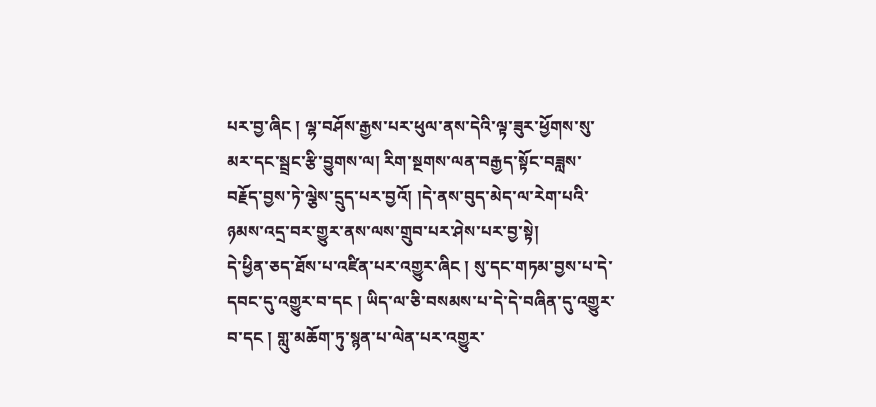པར་བྱ་ཞིང ། ལྷ་བཤོས་རྒྱས་པར་ཕུལ་ནས་དེའི་ལྟ་ཟུར་ཕྱོགས་སུ་མར་དང་སྦྲང་རྩི་བྱུགས་ལ། རིག་སྔགས་ལན་བརྒྱད་སྟོང་བཟླས་བརྗོད་བྱས་ཏེ་ལྕེས་དྲུད་པར་བྱའོ། །དེ་ནས་བུད་མེད་ལ་རེག་པའི་ཉམས་འདྲ་བར་གྱུར་ནས་ལས་གྲུབ་པར་ཤེས་པར་བྱ་སྟེ།
དེ་ཕྱིན་ཅད་ཐོས་པ་འཛིན་པར་འགྱུར་ཞིང ། སུ་དང་གཏམ་བྱས་པ་དེ་དབང་དུ་འགྱུར་བ་དང ། ཡིད་ལ་ཅི་བསམས་པ་དེ་དེ་བཞིན་དུ་འགྱུར་བ་དང ། གླུ་མཆོག་ཏུ་སྙན་པ་ལེན་པར་འགྱུར་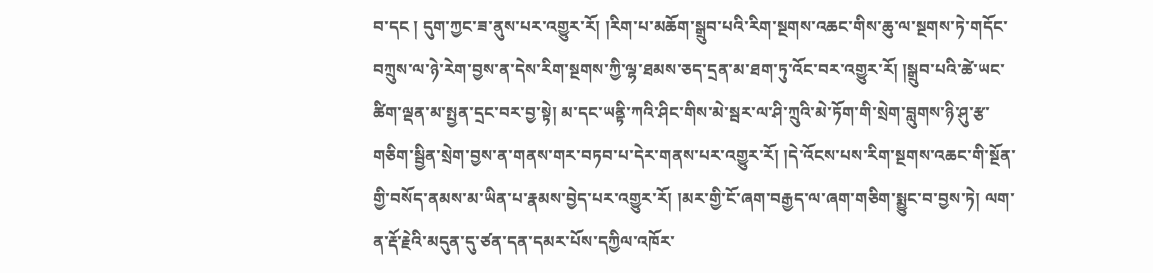བ་དང ། དུག་ཀྱང་ཟ་ནུས་པར་འགྱུར་རོ། །རིག་པ་མཆོག་སྒྲུབ་པའི་རིག་སྔགས་འཆང་གིས་ཆུ་ལ་སྔགས་ཏེ་གདོང་བཀྲུས་ལ་ཉེ་རེག་བྱས་ན་དེས་རིག་སྔགས་ཀྱི་ལྷ་ཐམས་ཅད་དྲན་མ་ཐག་ཏུ་འོང་བར་འགྱུར་རོ། །སྒྲུབ་པའི་ཚེ་ཡང་ཚིག་ལྡན་མ་སྤྱན་དྲང་བར་བྱ་སྟེ། མ་དང་ཡནྟི་ཀའི་ཤིང་གིས་མེ་སྦར་ལ་ཤི་ཀྲུའི་མེ་ཏོག་གི་སྲེག་བླུགས་ཉི་ཤུ་རྩ་གཅིག་སྦྱིན་སྲེག་བྱས་ན་གནས་གར་བཏབ་པ་དེར་གནས་པར་འགྱུར་རོ། །དེ་འོངས་པས་རིག་སྔགས་འཆང་གི་སྔོན་གྱི་བསོད་ནམས་མ་ཡིན་པ་རྣམས་བྱེད་པར་འགྱུར་རོ། །མར་གྱི་ངོ་ཞག་བརྒྱད་ལ་ཞག་གཅིག་སྨྱུང་བ་བྱས་ཏེ། ལག་ན་རྡོ་རྗེའི་མདུན་དུ་ཙན་དན་དམར་པོས་དཀྱིལ་འཁོར་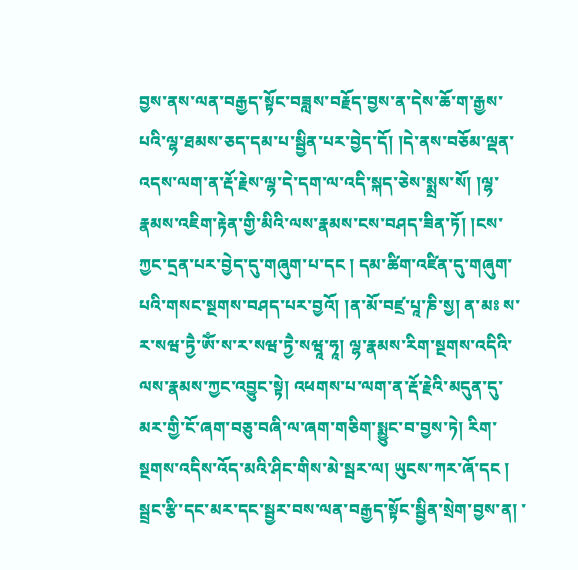བྱས་ནས་ལན་བརྒྱད་སྟོང་བཟླས་བརྗོད་བྱས་ན་དེས་ཆོ་ག་རྒྱས་པའི་ལྷ་ཐམས་ཅད་དམ་པ་སྦྱིན་པར་བྱེད་དོ། །དེ་ནས་བཅོམ་ལྡན་འདས་ལག་ན་རྡོ་རྗེས་ལྷ་དེ་དག་ལ་འདི་སྐད་ཅེས་སྨྲས་སོ། །ལྷ་རྣམས་འཇིག་རྟེན་གྱི་མིའི་ལས་རྣམས་ངས་བཤད་ཟིན་ཏོ། །ངས་ཀྱང་དྲན་པར་བྱེད་དུ་གཞུག་པ་དང ། དམ་ཚིག་འཛིན་དུ་གཞུག་པའི་གསང་སྔགས་བཤད་པར་བྱའོ། །ན་མོ་བཛྲ་པཱ་ཎི་སྱ། ན་མཿ ས་ར་སཝ་ཏྱཻ་ཨོཾ་ས་ར་སཝ་ཏྱཻ་སཝཱ་ཧཱ། ལྷ་རྣམས་རིག་སྔགས་འདིའི་ལས་རྣམས་ཀྱང་འབྱུང་སྟེ། འཕགས་པ་ལག་ན་རྡོ་རྗེའི་མདུན་དུ་མར་གྱི་ངོ་ཞག་བཅུ་བཞི་ལ་ཞག་གཅིག་སྨྱུང་བ་བྱས་ཏེ། རིག་སྔགས་འདིས་འོད་མའི་ཤིང་གིས་མེ་སྦར་ལ། ཡུངས་ཀར་ཞོ་དང ། སྦྲང་རྩི་དང་མར་དང་སྦྱར་བས་ལན་བརྒྱད་སྟོང་སྦྱིན་སྲེག་བྱས་ན། ་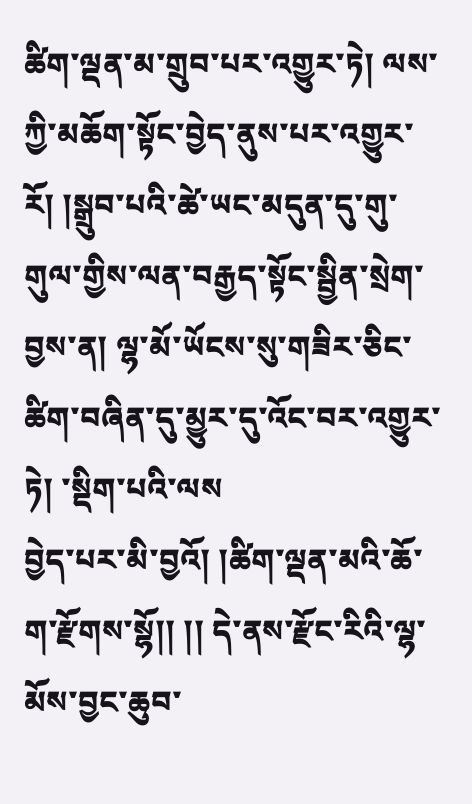ཚིག་ལྡན་མ་གྲུབ་པར་འགྱུར་ཏེ། ལས་ཀྱི་མཆོག་སྟོང་བྱེད་ནུས་པར་འགྱུར་རོ། །སྒྲུབ་པའི་ཚེ་ཡང་མདུན་དུ་གུ་གུལ་གྱིས་ལན་བརྒྱད་སྟོང་སྦྱིན་སྲེག་བྱས་ན། ལྷ་མོ་ཡོངས་སུ་གཟིར་ཅིང་ཚིག་བཞིན་དུ་མྱུར་དུ་འོང་བར་འགྱུར་ཏེ། ་སྡིག་པའི་ལས
བྱེད་པར་མི་བྱའོ། །ཚིག་ལྡན་མའི་ཆོ་ག་རྫོགས་སྷོ།། །། དེ་ནས་རྫོང་རིའི་ལྷ་མོས་བྱང་ཆུབ་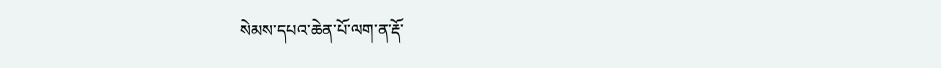སེམས་དཔའ་ཆེན་པོ་ལག་ན་རྡོ་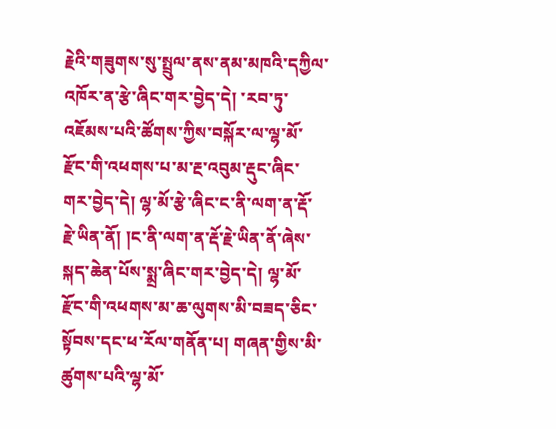རྗེའི་གཟུགས་སུ་སྤྲུལ་ནས་ནམ་མཁའི་དཀྱིལ་འཁོར་ན་རྩེ་ཞིང་གར་བྱེད་དེ། ་རབ་ཏུ་འཇོམས་པའི་ཚོགས་ཀྱིས་བསྐོར་ལ་ལྷ་མོ་རྫོང་གི་འཕགས་པ་མ་རྔ་འབུམ་རྡུང་ཞིང་གར་བྱེད་དེ། ལྷ་མོ་རྩེ་ཞིང་ང་ནི་ལག་ན་རྡོ་རྗེ་ཡིན་ནོ། །ང་ནི་ལག་ན་རྡོ་རྗེ་ཡིན་ནོ་ཞེས་སྐད་ཆེན་པོས་སྨྲ་ཞིང་གར་བྱེད་དེ། ལྷ་མོ་རྫོང་གི་འཕགས་མ་ཆ་ལུགས་མི་བཟད་ཅིང་སྟོབས་དང་ཕ་རོལ་གནོན་པ། གཞན་གྱིས་མི་ཚུགས་པའི་ལྷ་མོ་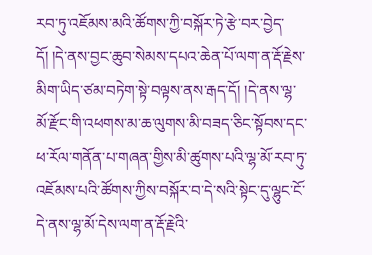རབ་ཏུ་འཇོམས་མའི་ཚོགས་ཀྱི་བསྐོར་ཏེ་རྩེ་བར་བྱེད་དོ། །དེ་ནས་བྱང་ཆུབ་སེམས་དཔའ་ཆེན་པོ་ལག་ན་རྡོ་རྗེས་མིག་ཡིད་ཙམ་བཏེག་སྟེ་བལྟས་ནས་རྒད་དོ། །དེ་ནས་ལྷ་མོ་རྫོང་གི་འཕགས་མ་ཆ་ལུགས་མི་བཟད་ཅིང་སྟོབས་དང་ཕ་རོལ་གནོན་པ་གཞན་གྱིས་མི་ཚུགས་པའི་ལྷ་མོ་རབ་ཏུ་འཇོམས་པའི་ཚོགས་ཀྱིས་བསྐོར་བ་དེ་སའི་སྟེང་དུ་ལྷུང་ངོ་དེ་ནས་ལྷ་མོ་དེས་ལག་ན་རྡོ་རྗེའི་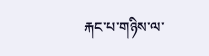རྐང་པ་གཉིས་ལ་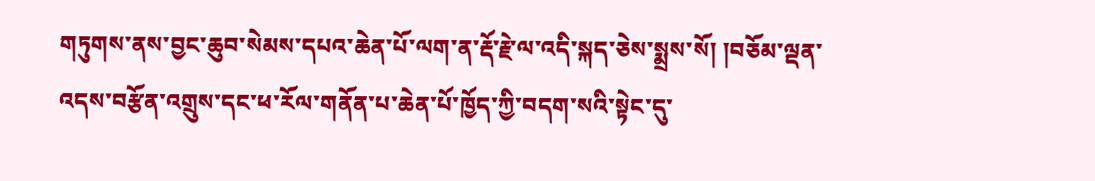གཏུགས་ནས་བྱང་ཆུབ་སེམས་དཔའ་ཆེན་པོ་ལག་ན་རྡོ་རྗེ་ལ་འདི་སྐད་ཅེས་སྨྲས་སོ། །བཅོམ་ལྡན་འདས་བརྩོན་འགྲུས་དང་ཕ་རོལ་གནོན་པ་ཆེན་པོ་ཁྱོད་ཀྱི་བདག་སའི་སྟེང་དུ་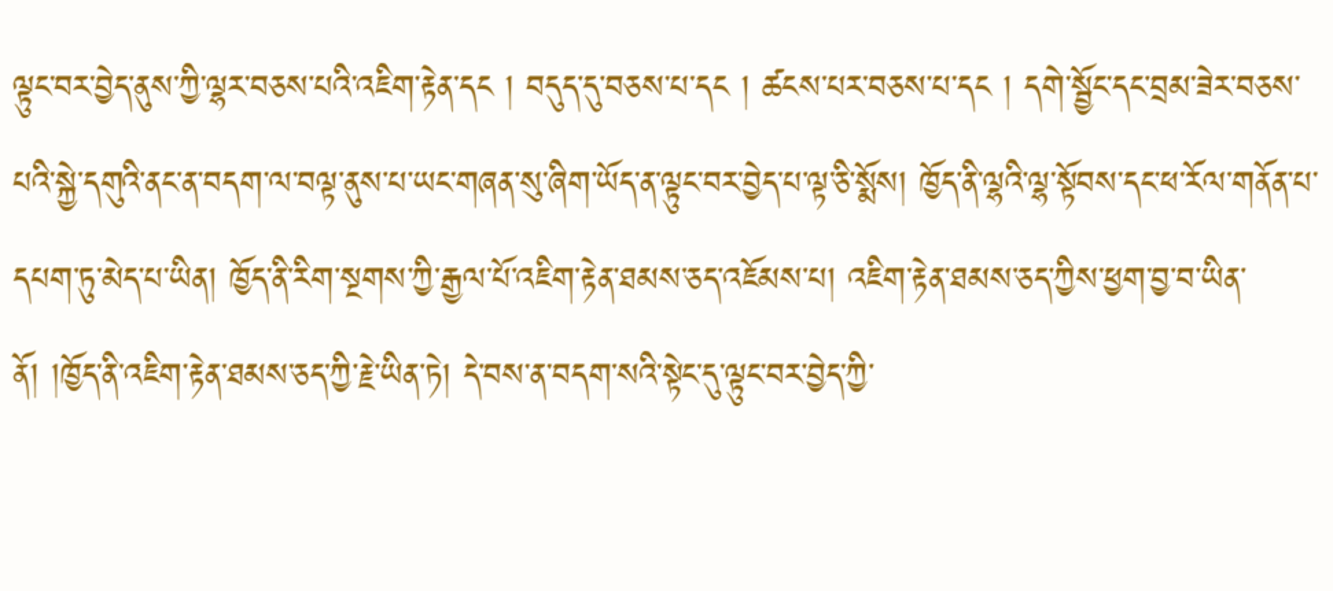ལྟུང་བར་བྱེད་ནུས་ཀྱི་ལྷར་བཅས་པའི་འཇིག་རྟེན་དང ། བདུད་དུ་བཅས་པ་དང ། ཚངས་པར་བཅས་པ་དང ། དགེ་སྦྱོང་དང་བྲམ་ཟེར་བཅས་པའི་སྐྱེ་དགུའི་ནང་ན་བདག་ལ་བལྟ་ནུས་པ་ཡང་གཞན་སུ་ཞིག་ཡོད་ན་ལྟུང་བར་བྱེད་པ་ལྟ་ཅི་སྨོས། ཁྱོད་ནི་ལྷའི་ལྷ་སྟོབས་དང་ཕ་རོལ་གནོན་པ་དཔག་ཏུ་མེད་པ་ཡིན། ཁྱོད་ནི་རིག་སྔགས་ཀྱི་རྒྱལ་པོ་འཇིག་རྟེན་ཐམས་ཅད་འཇོམས་པ། འཇིག་རྟེན་ཐམས་ཅད་ཀྱིས་ཕྱག་བྱ་བ་ཡིན་ནོ། །ཁྱོད་ནི་འཇིག་རྟེན་ཐམས་ཅད་ཀྱི་རྗེ་ཡིན་ཏེ། དེ་བས་ན་བདག་སའི་སྟེང་དུ་ལྟུང་བར་བྱེད་ཀྱི་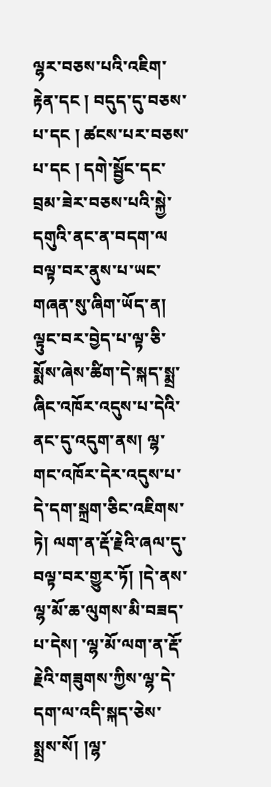ལྷར་བཅས་པའི་འཇིག་རྟེན་དང ། བདུད་དུ་བཅས་པ་དང ། ཚངས་པར་བཅས་པ་དང ། དགེ་སྦྱོང་དང་བྲམ་ཟེར་བཅས་པའི་སྐྱེ་དགུའི་ནང་ན་བདག་ལ
བལྟ་བར་ནུས་པ་ཡང་གཞན་སུ་ཞིག་ཡོད་ན། ལྟུང་བར་བྱེད་པ་ལྟ་ཅི་སྨོས་ཞེས་ཚིག་དེ་སྐད་སྨྲ་ཞིང་འཁོར་འདུས་པ་དེའི་ནང་དུ་འདུག་ནས། ལྷ་གང་འཁོར་དེར་འདུས་པ་དེ་དག་སྐྲག་ཅིང་འཇིགས་ཏེ། ལག་ན་རྡོ་རྗེའི་ཞལ་དུ་བལྟ་བར་གྱུར་ཏོ། །དེ་ནས་ལྷ་མོ་ཆ་ལུགས་མི་བཟད་པ་དེས། ་ལྷ་མོ་ལག་ན་རྡོ་རྗེའི་གཟུགས་ཀྱིས་ལྷ་དེ་དག་ལ་འདི་སྐད་ཅེས་སྨྲས་སོ། །ལྷ་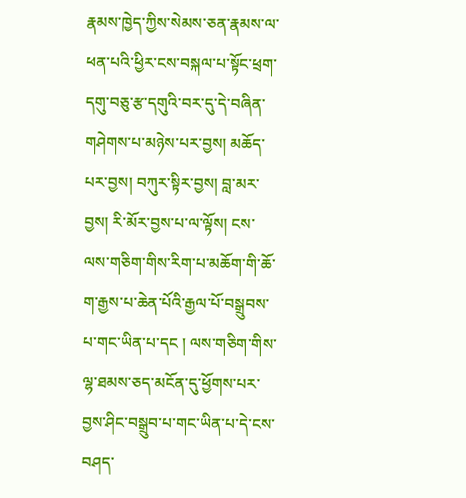རྣམས་ཁྱེད་ཀྱིས་སེམས་ཅན་རྣམས་ལ་ཕན་པའི་ཕྱིར་ངས་བསྐལ་པ་སྟོང་ཕྲག་དགུ་བཅུ་རྩ་དགུའི་བར་དུ་དེ་བཞིན་གཤེགས་པ་མཉེས་པར་བྱས། མཆོད་པར་བྱས། བཀུར་སྟིར་བྱས། བླ་མར་བྱས། རི་མོར་བྱས་པ་ལ་ལྟོས། ངས་ལས་གཅིག་གིས་རིག་པ་མཆོག་གི་ཆོ་ག་རྒྱས་པ་ཆེན་པོའི་རྒྱལ་པོ་བསྒྲུབས་པ་གང་ཡིན་པ་དང ། ལས་གཅིག་གིས་ལྷ་ཐམས་ཅད་མངོན་དུ་ཕྱོགས་པར་བྱས་ཤིང་བསྒྲུབ་པ་གང་ཡིན་པ་དེ་ངས་བཤད་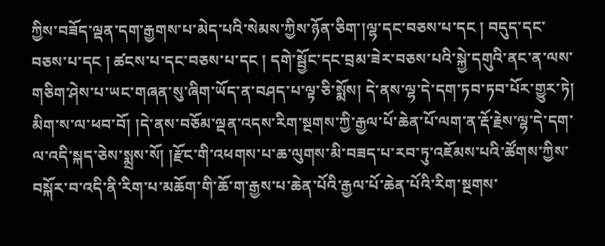ཀྱིས་བཟོད་ལྡན་དག་རྒྱགས་པ་མེད་པའི་སེམས་ཀྱིས་ཉོན་ཅིག་།ལྷ་དང་བཅས་པ་དང ། བདུད་དང་བཅས་པ་དང ། ཚངས་པ་དང་བཅས་པ་དང ། དགེ་སྦྱོང་དང་བྲམ་ཟེར་བཅས་པའི་སྐྱེ་དགུའི་ནང་ན་ལས་གཅིག་ཤེས་པ་ཡང་གཞན་སུ་ཞིག་ཡོད་ན་བཤད་པ་ལྟ་ཅི་སྨོས། དེ་ནས་ལྷ་དེ་དག་ཏབ་ཏབ་པོར་གྱུར་ཏེ། མིག་ས་ལ་ཕབ་བོ། །དེ་ནས་བཅོམ་ལྡན་འདས་རིག་སྔགས་ཀྱི་རྒྱལ་པོ་ཆེན་པོ་ལག་ན་རྡོ་རྗེས་ལྷ་དེ་དག་ལ་འདི་སྐད་ཅེས་སྨྲས་སོ། །རྫོང་གི་འཕགས་པ་ཆ་ལུགས་མི་བཟད་པ་རབ་ཏུ་འཇོམས་པའི་ཚོགས་ཀྱིས་བསྐོར་བ་འདི་ནི་རིག་པ་མཆོག་གི་ཆོ་ག་རྒྱས་པ་ཆེན་པོའི་རྒྱལ་པོ་ཆེན་པོའི་རིག་སྔགས་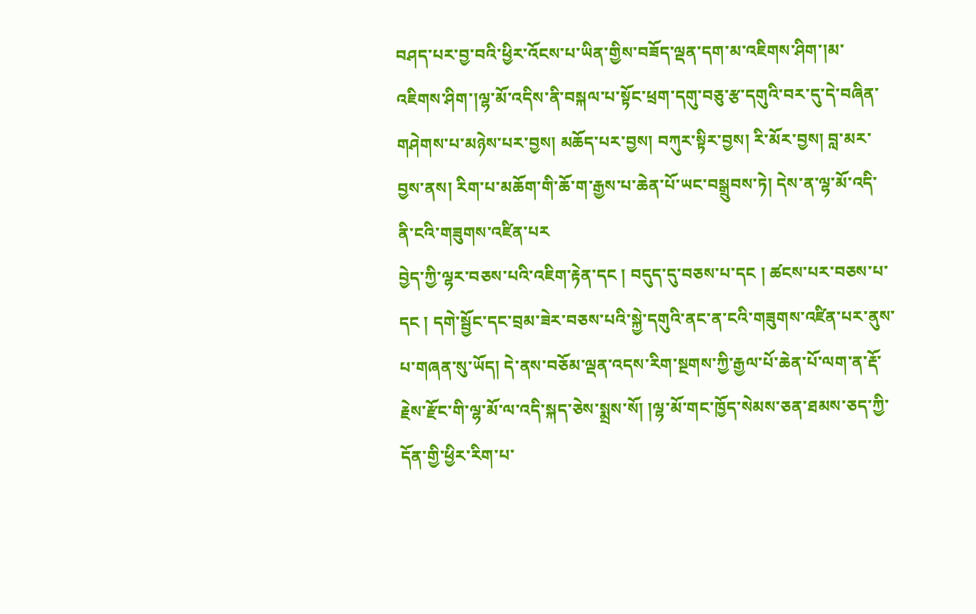བཤད་པར་བྱ་བའི་ཕྱིར་འོངས་པ་ཡིན་གྱིས་བཟོད་ལྡན་དག་མ་འཇིགས་ཤིག་།མ་འཇིགས་ཤིག་།ལྷ་མོ་འདིས་ནི་བསྐལ་པ་སྟོང་ཕྲག་དགུ་བཅུ་རྩ་དགུའི་བར་དུ་དེ་བཞིན་གཤེགས་པ་མཉེས་པར་བྱས། མཆོད་པར་བྱས། བཀུར་སྟིར་བྱས། རི་མོར་བྱས། བླ་མར་བྱས་ནས། རིག་པ་མཆོག་གི་ཆོ་ག་རྒྱས་པ་ཆེན་པོ་ཡང་བསྒྲུབས་ཏེ། དེས་ན་ལྷ་མོ་འདི་ནི་ངའི་གཟུགས་འཛིན་པར
བྱེད་ཀྱི་ལྷར་བཅས་པའི་འཇིག་རྟེན་དང ། བདུད་དུ་བཅས་པ་དང ། ཚངས་པར་བཅས་པ་དང ། དགེ་སྦྱོང་དང་བྲམ་ཟེར་བཅས་པའི་སྐྱེ་དགུའི་ནང་ན་ངའི་གཟུགས་འཛིན་པར་ནུས་པ་གཞན་སུ་ཡོད། དེ་ནས་བཅོམ་ལྡན་འདས་རིག་སྔགས་ཀྱི་རྒྱལ་པོ་ཆེན་པོ་ལག་ན་རྡོ་རྗེས་རྫོང་གི་ལྷ་མོ་ལ་འདི་སྐད་ཅེས་སྨྲས་སོ། །ལྷ་མོ་གང་ཁྱོད་སེམས་ཅན་ཐམས་ཅད་ཀྱི་དོན་གྱི་ཕྱིར་རིག་པ་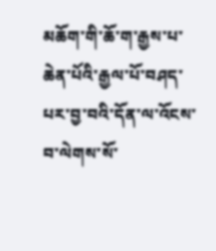མཆོག་གི་ཆོ་ག་རྒྱས་པ་ཆེན་པོའི་རྒྱལ་པོ་བཤད་པར་བྱ་བའི་དོན་ལ་འོངས་བ་ལེགས་སོ་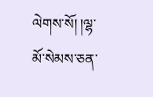ལེགས་སོ། །ལྷ་མོ་སེམས་ཅན་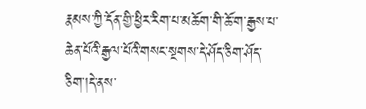རྣམས་ཀྱི་དོན་གྱི་ཕྱིར་རིག་པ་མཆོག་གི་ཆོ་ག་རྒྱས་པ་ཆེན་པོའི་རྒྱལ་པོའི་གསང་སྔགས་དེ་ཤོད་ཅིག་ཤོད་ཅིག་།དེ་ནས་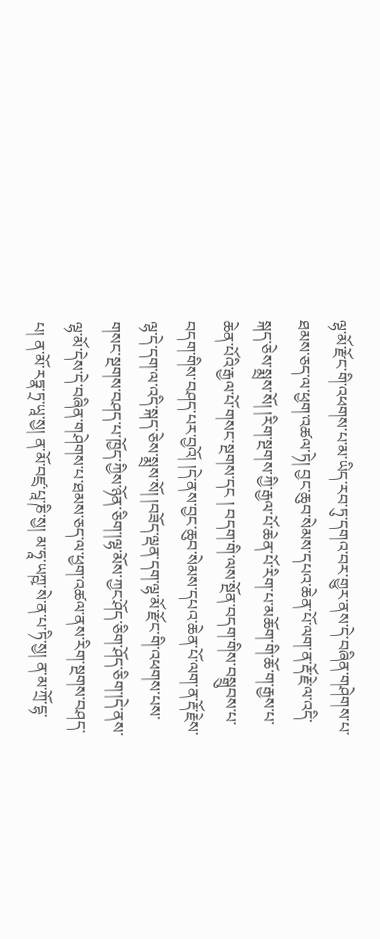ལྷ་མོ་རྫོང་གི་འཕགས་པ་མ་ཡིད་རབ་ཏུ་དགའ་བར་གྱུར་ནས་དེ་བཞིན་གཤེགས་པ་ཐམས་ཅད་ལ་ཕྱག་འཚལ་ཏེ། བྱང་ཆུབ་སེམས་དཔའ་ཆེན་པོ་ལག་ན་རྡོ་རྗེ་ལ་འདི་སྐད་ཅེས་སྨྲས་སོ། །རིག་སྔགས་ཀྱི་རྒྱལ་པོ་ཆེན་པོ་རིག་པ་མཆོག་གི་ཆོ་ག་རྒྱས་པ་ཆེན་པོའི་རྒྱལ་པོ་གསང་སྔགས་དང ། བདག་གི་ལས་སྔོན་བདག་གིས་བསྒྲུབས་པ་བདག་གིས་བཤད་པར་བྱའོ། །དེ་ནས་བྱང་ཆུབ་སེམས་དཔའ་ཆེན་པོ་ལག་ན་རྡོ་རྗེས་ལྷ་དེ་དག་ལ་འདི་སྐད་ཅེས་སྨྲས་སོ། །བཟོད་ལྡན་དག་ལྷ་མོ་རྫོང་གི་འཕགས་པས་གསང་སྔགས་བཤད་པ་ཁྱོད་ཀྱིས་ཉོན་ཅིག་།ལྷ་མོས་ཀྱང་ཤོད་ཅིག་ཤོད་ཅིག་།དེ་ནས་ལྷ་མོ་དེས་དེ་བཞིན་གཤེགས་པ་ཐམས་ཅད་ལ་ཕྱག་འཚལ་ནས་རིག་སྔགས་བཤད་པ། ན་མོ་རཏྣ་ཏྲ་ཡཱ་སྱ། ན་མོ་བཛྲ་པཱ་ཎི་སྱ། མ་ཧཱ་ཡཀྵ་སེ་ན་པ་ཏི་སྱ། ན་མ་ཀྲོ་དྷ་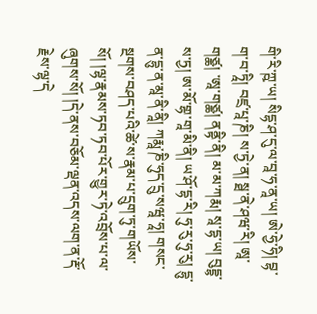གི་རི་ཀྵ་ཡ། སིདྷ་ཤ་དུ་ལ་བཱ་ཧ་ནཱ་ཡ། ཨེ་ཧྱེ་ཧི། བྷ་ག་བ་ཏཱི། བཛྲ་པཱ་ཎི། ས་ཏྱེ་ན། སྠ་ནེ་ཤཝ་རི། ཨཱ་གཙྪ། ་ཨཱ་གཙྪ། ནནྟི་ནི། མ་མ་ཀརྨ། སཱ་དྷ་ཡ། བུདྡྷ་ས་ཏྱ། ཨ་མོ་གྷ་གཱ་མི་ནི། ཡ་ཤོ་དྷ་རི། ཧུ་རུ་ཧུ་རུ། དྷུ་ན་དྷུ་ན་མཱ་ནི་ནཱི། ཀརྨཱ་ཎི་ཧུད་དྲུ་སཝཱ་ཧཱ། གསང་སྔགས་བཤད་པའི་ཚེ་ས་རྣམ་པ་དྲུག་ཏུ་གཡོས་སོ། །ལྷ་རྣམས་ཏབ་ཏབ་པོར་གྱུར་ཏེ་འབྲོས་པ་ལ་ཞུགས་སོ། །དེ་ནས་བཅོམ་ལྡན་འདས་ལག་ན་རྡོ་རྗེས་ལྷ་དེ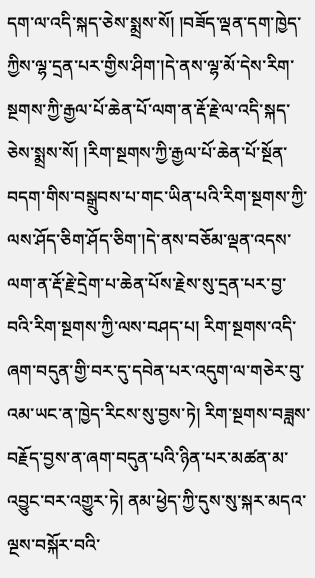དག་ལ་འདི་སྐད་ཅེས་སྨྲས་སོ། །བཟོད་ལྡན་དག་ཁྱེད་ཀྱིས་ལྷ་དྲན་པར་གྱིས་ཤིག་།དེ་ནས་ལྷ་མོ་དེས་རིག་སྔགས་ཀྱི་རྒྱལ་པོ་ཆེན་པོ་ལག་ན་རྡོ་རྗེ་ལ་འདི་སྐད་ཅེས་སྨྲས་སོ། །རིག་སྔགས་ཀྱི་རྒྱལ་པོ་ཆེན་པོ་སྔོན་བདག་གིས་བསྒྲུབས་པ་གང་ཡིན་པའི་རིག་སྔགས་ཀྱི་ལས་ཤོད་ཅིག་ཤོད་ཅིག་།དེ་ནས་བཅོམ་ལྡན་འདས་ལག་ན་རྡོ་རྗེ་དྲེག་པ་ཆེན་པོས་རྗེས་སུ་དྲན་པར་བྱ་བའི་རིག་སྔགས་ཀྱི་ལས་བཤད་པ། རིག་སྔགས་འདི་ཞག་བདུན་གྱི་བར་དུ་དབེན་པར་འདུག་ལ་གཅེར་བུ་འམ་ཡང་ན་ཁྱེད་རིངས་སུ་བྱས་ཏེ། རིག་སྔགས་བཟླས་བརྗོད་བྱས་ན་ཞག་བདུན་པའི་ཉིན་པར་མཚན་མ་འབྱུང་བར་འགྱུར་ཏེ། ནམ་ཕྱེད་ཀྱི་དུས་སུ་སྐར་མདའ་ལྔས་བསྐོར་བའི་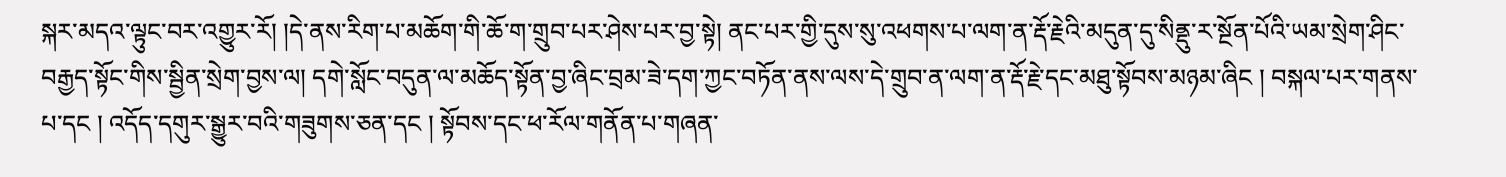སྐར་མདའ་ལྟུང་བར་འགྱུར་རོ། །དེ་ནས་རིག་པ་མཆོག་གི་ཆོ་ག་གྲུབ་པར་ཤེས་པར་བྱ་སྟེ། ནང་པར་གྱི་དུས་སུ་འཕགས་པ་ལག་ན་རྡོ་རྗེའི་མདུན་དུ་སིནྡུ་ར་སྔོན་པོའི་ཡམ་སྲེག་ཤིང་བརྒྱད་སྟོང་གིས་སྦྱིན་སྲེག་བྱས་ལ། དགེ་སློང་བདུན་ལ་མཆོད་སྟོན་བྱ་ཞིང་བྲམ་ཟེ་དག་ཀྱང་བཏོན་ནས་ལས་དེ་གྲུབ་ན་ལག་ན་རྡོ་རྗེ་དང་མཐུ་སྟོབས་མཉམ་ཞིང ། བསྐལ་པར་གནས་པ་དང ། འདོད་དགུར་སྒྱུར་བའི་གཟུགས་ཅན་དང ། སྟོབས་དང་ཕ་རོལ་གནོན་པ་གཞན་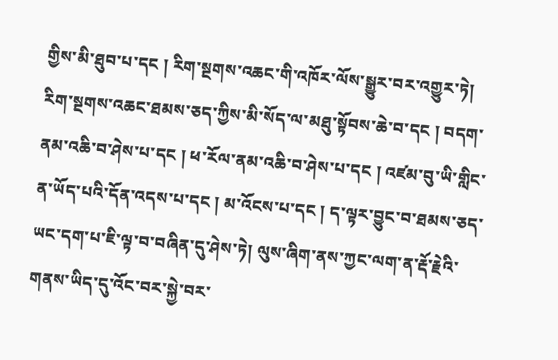གྱིས་མི་ཐུབ་པ་དང ། རིག་སྔགས་འཆང་གི་འཁོར་ལོས་སྒྱུར་བར་འགྱུར་ཏེ། རིག་སྔགས་འཆང་ཐམས་ཅད་ཀྱིས་མི་སོད་ལ་མཐུ་སྟོབས་ཆེ་བ་དང ། བདག་ནམ་འཆི་བ་ཤེས་པ་དང ། ཕ་རོལ་ནམ་འཆི་བ་ཤེས་པ་དང ། འཛམ་བུ་ཡི་གླིང་ན་ཡོད་པའི་དོན་འདས་པ་དང ། མ་འོངས་པ་དང ། ད་ལྟར་བྱུང་བ་ཐམས་ཅད་ཡང་དག་པ་ཇི་ལྟ་བ་བཞིན་དུ་ཤེས་ཏེ། ལུས་ཞིག་ནས་ཀྱང་ལག་ན་རྡོ་རྗེའི་གནས་ཡིད་དུ་འོང་བར་སྐྱེ་བར་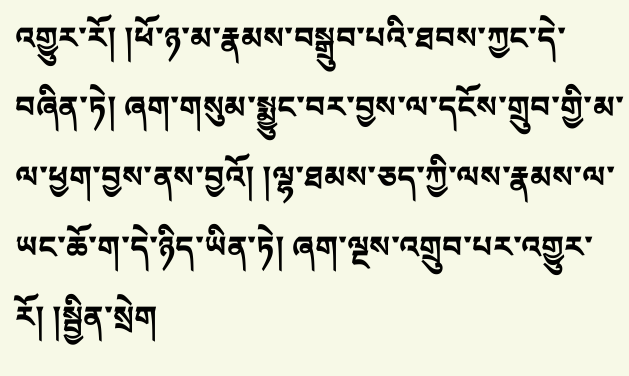འགྱུར་རོ། །ཕོ་ཉ་མ་རྣམས་བསྒྲུབ་པའི་ཐབས་ཀྱང་དེ་བཞིན་ཏེ། ཞག་གསུམ་སྨྱུང་བར་བྱས་ལ་དངོས་གྲུབ་གྱི་མ་ལ་ཕྱག་བྱས་ནས་བྱའོ། །ལྷ་ཐམས་ཅད་ཀྱི་ལས་རྣམས་ལ་ཡང་ཆོ་ག་དེ་ཉིད་ཡིན་ཏེ། ཞག་ལྔས་འགྲུབ་པར་འགྱུར་རོ། །སྦྱིན་སྲེག